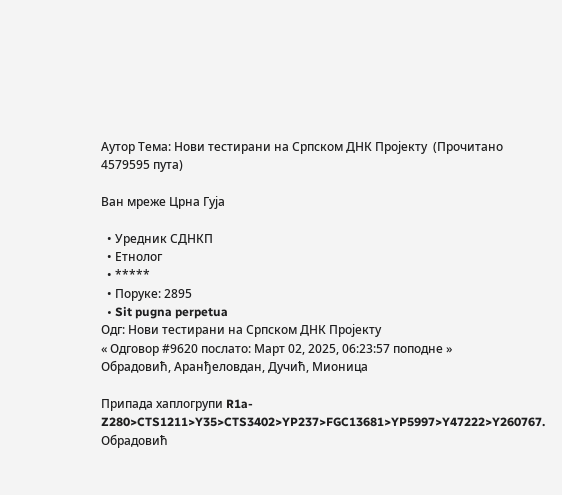Аутор Тема: Нови тестирани на Српском ДНК Пројекту  (Прочитано 4579595 пута)

Ван мреже Црна Гуја

  • Уредник СДНКП
  • Етнолог
  • *****
  • Поруке: 2895
  • Sit pugna perpetua
Одг: Нови тестирани на Српском ДНК Пројекту
« Одговор #9620 послато: Март 02, 2025, 06:23:57 поподне »
Обрадовић, Аранђеловдан, Дучић, Мионица

Припада хаплогрупи R1a-Z280>CTS1211>Y35>CTS3402>YP237>FGC13681>YP5997>Y47222>Y260767. Обрадовић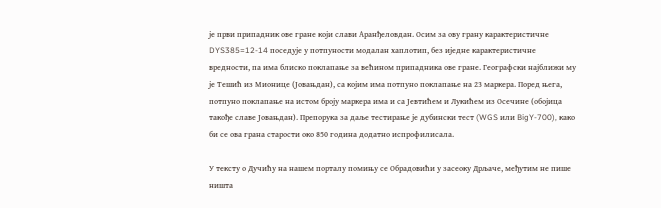је први припадник ове гране који слави Аранђеловдан. Осим за ову грану карактеристичне DYS385=12-14 поседује у потпуности модалан хаплотип, без иједне карактеристичне вредности, па има блиско поклапање за већином припадника ове гране. Географски најближи му је Тешић из Мионице (Јовањдан), са којим има потпуно поклапање на 23 маркера. Поред њега, потпуно поклапање на истом броју маркера има и са Јевтићем и Лукићем из Осечине (обојица такође славе Јовањдан). Препорука за даље тестирање је дубински тест (WGS или BigY-700), како би се ова грана старости око 850 година додатно испрофилисала.

У тексту о Дучићу на нашем порталу помињу се Обрадовићи у засеоку Дрљаче, међутим не пише ништа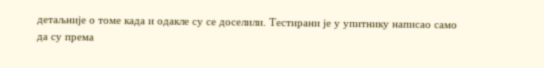детаљније о томе када и одакле су се доселили. Тестирани је у упитнику написао само да су према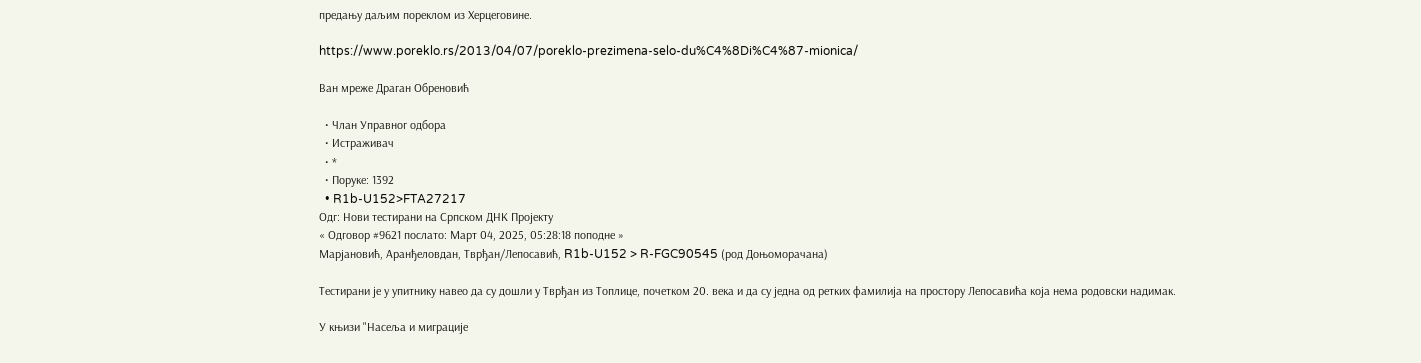предању даљим пореклом из Херцеговине.

https://www.poreklo.rs/2013/04/07/poreklo-prezimena-selo-du%C4%8Di%C4%87-mionica/

Ван мреже Драган Обреновић

  • Члан Управног одбора
  • Истраживач
  • *
  • Поруке: 1392
  • R1b-U152>FTA27217
Одг: Нови тестирани на Српском ДНК Пројекту
« Одговор #9621 послато: Март 04, 2025, 05:28:18 поподне »
Марјановић, Аранђеловдан, Тврђан/Лепосавић, R1b-U152 > R-FGC90545 (род Доњоморачана)

Тестирани је у упитнику навео да су дошли у Тврђан из Топлице, почетком 20. века и да су једна од ретких фамилија на простору Лепосавића која нема родовски надимак.

У књизи "Насеља и миграције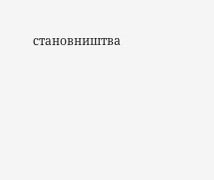становништва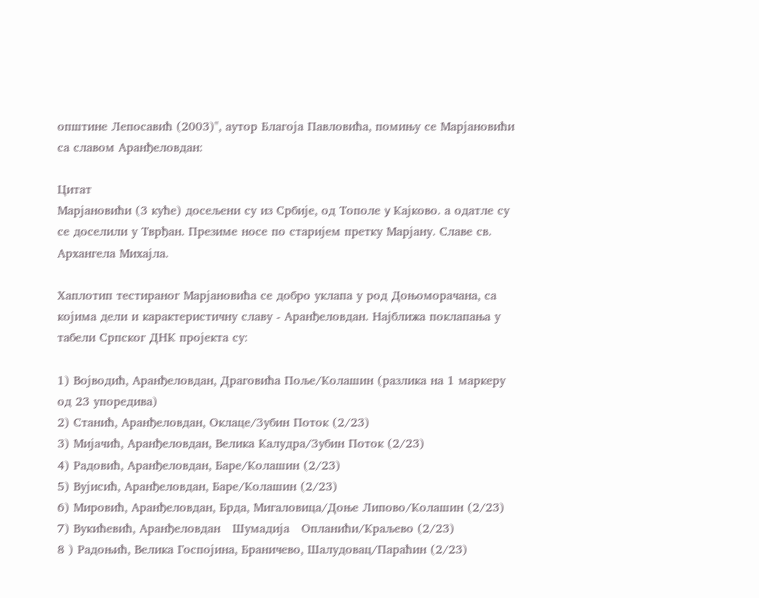општине Лепосавић (2003)", аутор Благоја Павловића, помињу се Марјановићи са славом Аранђеловдан:

Цитат
Марјановићи (3 куће) досељени су из Србије, од Тополе y Кајково. а одатле су се доселили у Тврђан. Презиме носе по старијем претку Марјану. Славе св. Архангела Михајла.

Хаплотип тестираног Марјановића се добро уклапа у род Доњоморачана, са којима дели и карактеристичну славу - Аранђеловдан. Најближа поклапања у табели Српског ДНК пројекта су:

1) Војводић, Аранђеловдан, Драговића Поље/Колашин (разлика на 1 маркеру од 23 упоредива)
2) Станић, Аранђеловдан, Оклаце/Зубин Поток (2/23)
3) Мијачић, Аранђеловдан, Велика Калудра/Зубин Поток (2/23)
4) Радовић, Аранђеловдан, Баре/Колашин (2/23)
5) Вујисић, Аранђеловдан, Баре/Колашин (2/23)
6) Мировић, Аранђеловдан, Брда, Мигаловица/Доње Липово/Колашин (2/23)
7) Вукићевић, Аранђеловдан   Шумадија   Опланићи/Краљево (2/23)
8 ) Радоњић, Велика Госпојина, Браничево, Шалудовац/Параћин (2/23)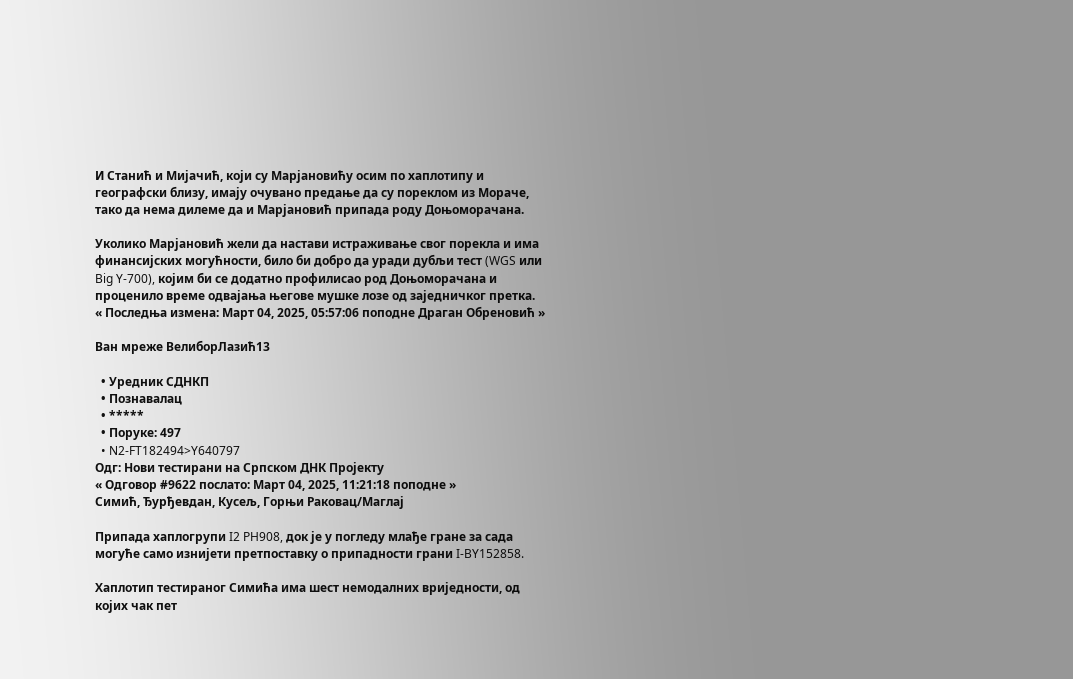И Станић и Мијачић, који су Марјановићу осим по хаплотипу и географски близу, имају очувано предање да су пореклом из Мораче, тако да нема дилеме да и Марјановић припада роду Доњоморачана.

Уколико Марјановић жели да настави истраживање свог порекла и има финансијских могућности, било би добро да уради дубљи тест (WGS или Big Y-700), којим би се додатно профилисао род Доњоморачана и проценило време одвајања његове мушке лозе од заједничког претка.
« Последња измена: Март 04, 2025, 05:57:06 поподне Драган Обреновић »

Ван мреже ВелиборЛазић13

  • Уредник СДНКП
  • Познавалац
  • *****
  • Поруке: 497
  • N2-FT182494>Y640797
Одг: Нови тестирани на Српском ДНК Пројекту
« Одговор #9622 послато: Март 04, 2025, 11:21:18 поподне »
Симић, Ђурђевдан, Кусељ, Горњи Раковац/Маглај

Припада хаплогрупи I2 PH908, док је у погледу млађе гране за сада могуће само изнијети претпоставку о припадности грани I-BY152858.

Хаплотип тестираног Симића има шест немодалних вриједности, од којих чак пет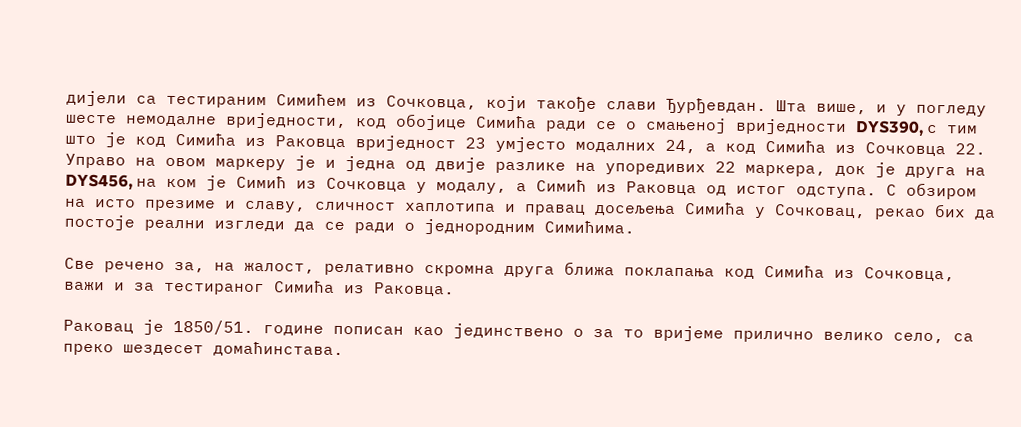дијели са тестираним Симићем из Сочковца, који такође слави Ђурђевдан. Шта више, и у погледу шесте немодалне вриједности, код обојице Симића ради се о смањеној вриједности DYS390, с тим што је код Симића из Раковца вриједност 23 умјесто модалних 24, а код Симића из Сочковца 22. Управо на овом маркеру је и једна од двије разлике на упоредивих 22 маркера, док је друга на DYS456, на ком је Симић из Сочковца у модалу, а Симић из Раковца од истог одступа. С обзиром на исто презиме и славу, сличност хаплотипа и правац досељења Симића у Сочковац, рекао бих да постоје реални изгледи да се ради о једнородним Симићима.

Све речено за, на жалост, релативно скромна друга ближа поклапања код Симића из Сочковца, важи и за тестираног Симића из Раковца.

Раковац је 1850/51. године пописан као јединствено о за то вријеме прилично велико село, са преко шездесет домаћинстава.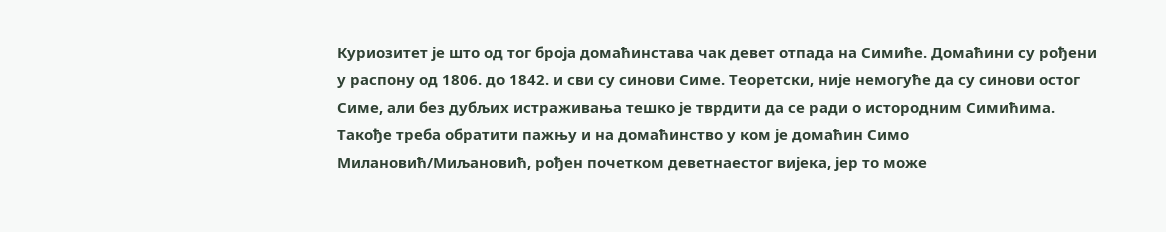Куриозитет је што од тог броја домаћинстава чак девет отпада на Симиће. Домаћини су рођени у распону од 1806. до 1842. и сви су синови Симе. Теоретски, није немогуће да су синови остог Симе, али без дубљих истраживања тешко је тврдити да се ради о истородним Симићима. Такође треба обратити пажњу и на домаћинство у ком је домаћин Симо Милановић/Миљановић, рођен почетком деветнаестог вијека, јер то може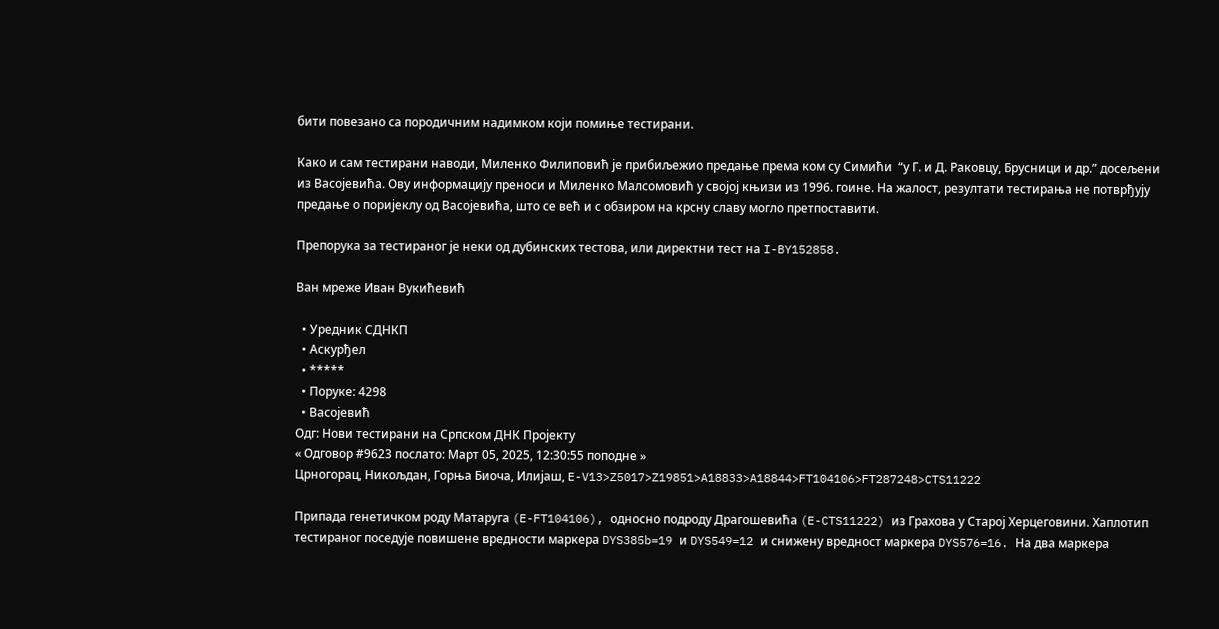бити повезано са породичним надимком који помиње тестирани.

Како и сам тестирани наводи, Миленко Филиповић је прибиљежио предање према ком су Симићи  “у Г. и Д. Раковцу, Брусници и др.” досељени  из Васојевића. Ову информацију преноси и Миленко Малсомовић у својој књизи из 1996. гоине. На жалост, резултати тестирања не потврђују предање о поријеклу од Васојевића, што се већ и с обзиром на крсну славу могло претпоставити.

Препорука за тестираног је неки од дубинских тестова, или директни тест на I-BY152858.

Ван мреже Иван Вукићевић

  • Уредник СДНКП
  • Аскурђел
  • *****
  • Поруке: 4298
  • Васојевић
Одг: Нови тестирани на Српском ДНК Пројекту
« Одговор #9623 послато: Март 05, 2025, 12:30:55 поподне »
Црногорац, Никољдан, Горња Биоча, Илијаш, E-V13>Z5017>Z19851>A18833>A18844>FT104106>FT287248>CTS11222

Припада генетичком роду Матаруга (E-FT104106), односно подроду Драгошевића (E-CTS11222) из Грахова у Старој Херцеговини. Хаплотип тестираног поседује повишене вредности маркера DYS385b=19 и DYS549=12 и снижену вредност маркера DYS576=16. На два маркера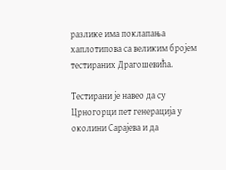разлике има поклапања хаплотипова са великим бројем тестираних Драгошевића.

Тестирани је навео да су Црногорци пет генерација у околини Сарајева и да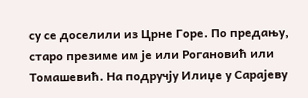су се доселили из Црне Горе. По предању, старо презиме им је или Рогановић или Томашевић. На подручју Илиџе у Сарајеву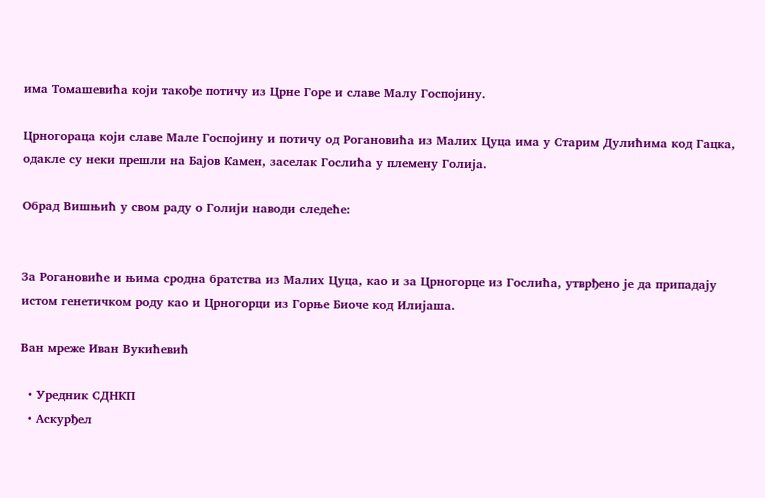има Томашевића који такође потичу из Црне Горе и славе Малу Госпојину.

Црногораца који славе Мале Госпојину и потичу од Рогановића из Малих Цуца има у Старим Дулићима код Гацка, одакле су неки прешли на Бајов Камен, заселак Гослића у племену Голија.

Обрад Вишњић у свом раду о Голији наводи следеће:


За Рогановиће и њима сродна братства из Малих Цуца, као и за Црногорце из Гослића, утврђено је да припадају истом генетичком роду као и Црногорци из Горње Биоче код Илијаша.

Ван мреже Иван Вукићевић

  • Уредник СДНКП
  • Аскурђел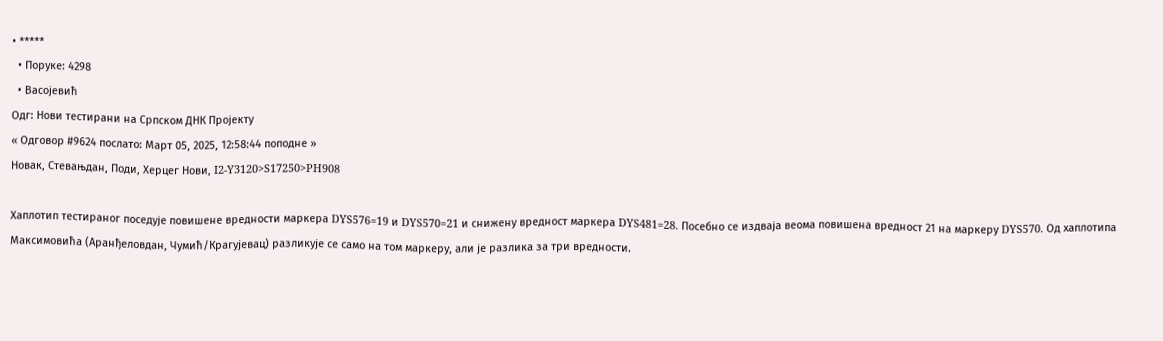• *****
  • Поруке: 4298
  • Васојевић
Одг: Нови тестирани на Српском ДНК Пројекту
« Одговор #9624 послато: Март 05, 2025, 12:58:44 поподне »
Новак, Стевањдан, Поди, Херцег Нови, I2-Y3120>S17250>PH908

Хаплотип тестираног поседује повишене вредности маркера DYS576=19 и DYS570=21 и снижену вредност маркера DYS481=28. Посебно се издваја веома повишена вредност 21 на маркеру DYS570. Од хаплотипа Максимовића (Аранђеловдан, Чумић/Крагујевац) разликује се само на том маркеру, али је разлика за три вредности.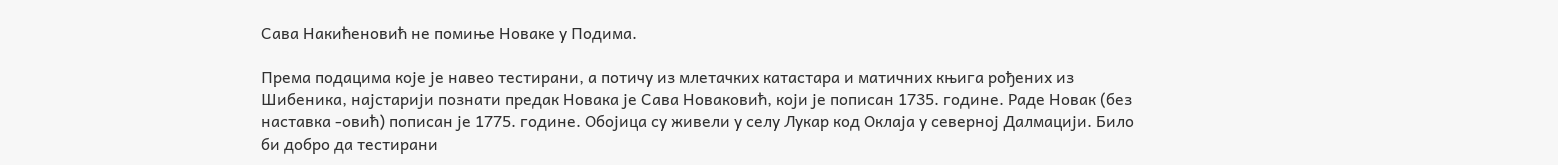Сава Накићеновић не помиње Новаке у Подима.

Према подацима које је навео тестирани, а потичу из млетачких катастара и матичних књига рођених из Шибеника, најстарији познати предак Новака је Сава Новаковић, који је пописан 1735. године. Раде Новак (без наставка -овић) пописан је 1775. године. Обојица су живели у селу Лукар код Оклаја у северној Далмацији. Било би добро да тестирани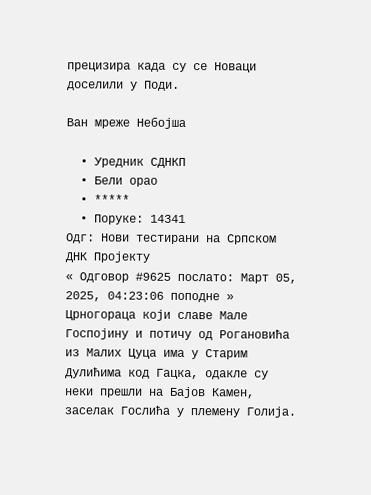прецизира када су се Новаци доселили у Поди.

Ван мреже Небојша

  • Уредник СДНКП
  • Бели орао
  • *****
  • Поруке: 14341
Одг: Нови тестирани на Српском ДНК Пројекту
« Одговор #9625 послато: Март 05, 2025, 04:23:06 поподне »
Црногораца који славе Мале Госпојину и потичу од Рогановића из Малих Цуца има у Старим Дулићима код Гацка, одакле су неки прешли на Бајов Камен, заселак Гослића у племену Голија.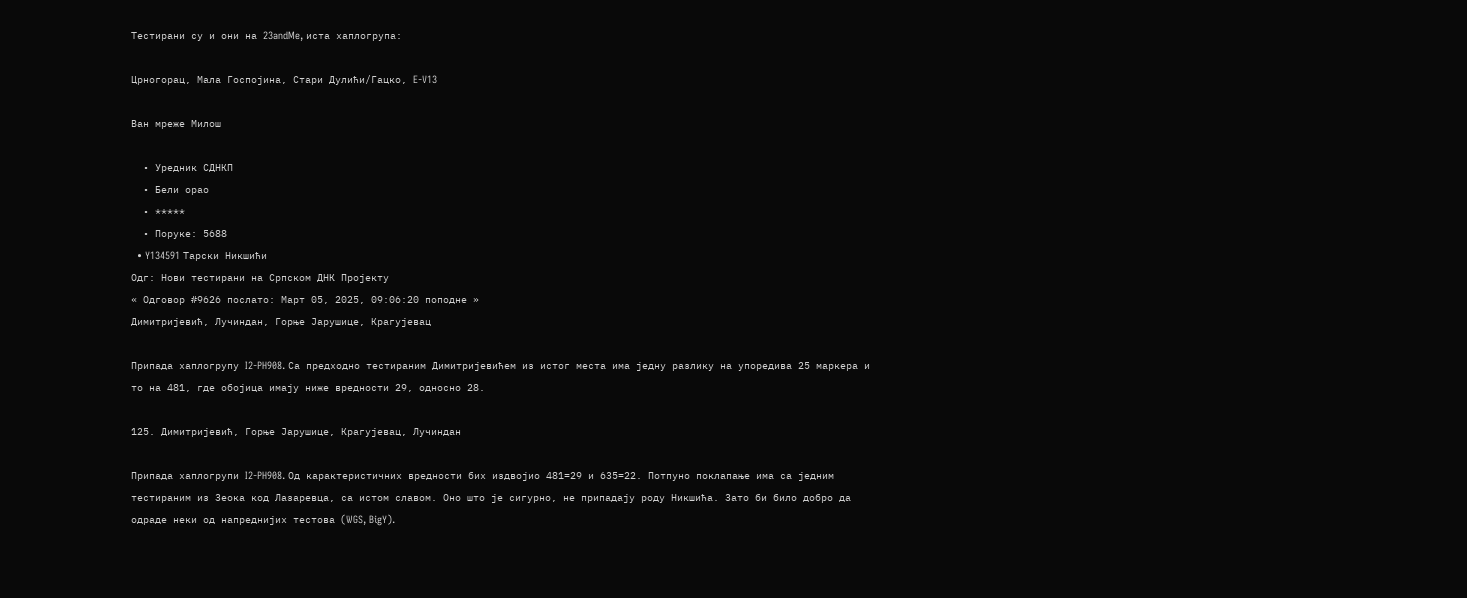Тестирани су и они на 23andMe, иста хаплогрупа:

Црногорац, Мала Госпојина, Стари Дулићи/Гацко, E-V13

Ван мреже Милош

  • Уредник СДНКП
  • Бели орао
  • *****
  • Поруке: 5688
  • Y134591 Тарски Никшићи
Одг: Нови тестирани на Српском ДНК Пројекту
« Одговор #9626 послато: Март 05, 2025, 09:06:20 поподне »
Димитријевић, Лучиндан, Горње Јарушице, Крагујевац

Припада хаплогрупу I2-PH908. Са предходно тестираним Димитријевићем из истог места има једну разлику на упоредива 25 маркера и то на 481, где обојица имају ниже вредности 29, односно 28.

125. Димитријевић, Горње Јарушице, Крагујевац, Лучиндан

Припада хаплогрупи I2-PH908. Од карактеристичних вредности бих издвојио 481=29 и 635=22. Потпуно поклапање има са једним тестираним из Зеока код Лазаревца, са истом славом. Оно што је сигурно, не припадају роду Никшића. Зато би било добро да одраде неки од напреднијих тестова (WGS, BigY).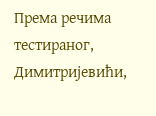Према речима тестираног, Димитријевићи,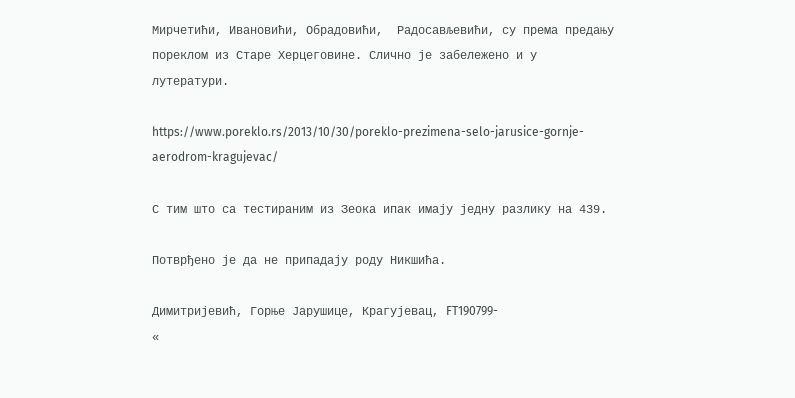Мирчетићи, Ивановићи, Обрадовићи,  Радосављевићи, су према предању пореклом из Старе Херцеговине. Слично је забележено и у лутератури.

https://www.poreklo.rs/2013/10/30/poreklo-prezimena-selo-jarusice-gornje-aerodrom-kragujevac/

С тим што са тестираним из Зеока ипак имају једну разлику на 439.

Потврђено је да не припадају роду Никшића.

Димитријевић, Горње Јарушице, Крагујевац, FT190799-
«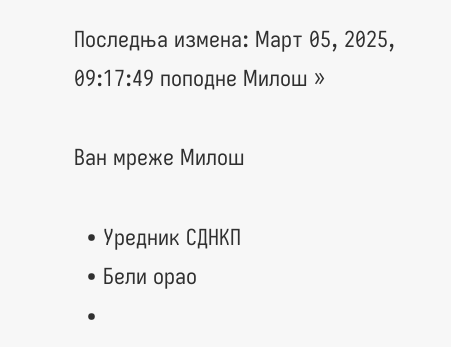Последња измена: Март 05, 2025, 09:17:49 поподне Милош »

Ван мреже Милош

  • Уредник СДНКП
  • Бели орао
  •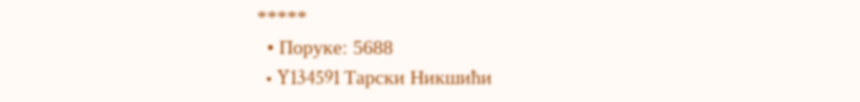*****
  • Поруке: 5688
  • Y134591 Тарски Никшићи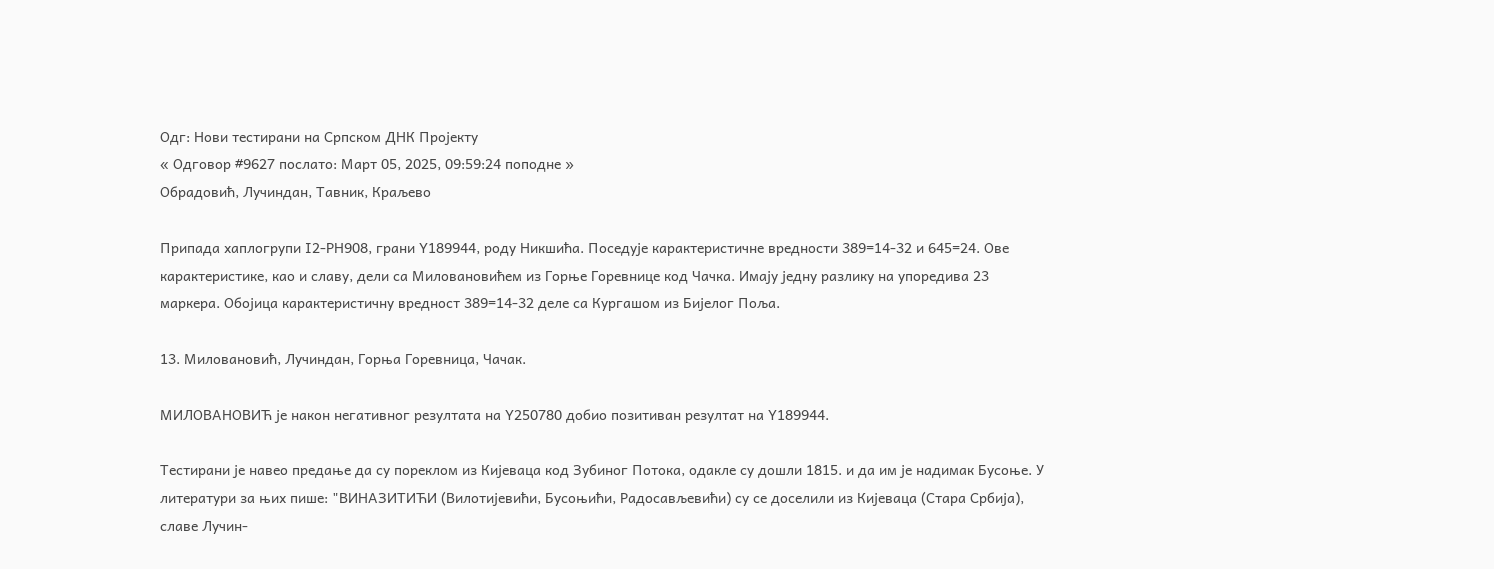Одг: Нови тестирани на Српском ДНК Пројекту
« Одговор #9627 послато: Март 05, 2025, 09:59:24 поподне »
Обрадовић, Лучиндан, Тавник, Краљево

Припада хаплогрупи I2-PH908, грани Y189944, роду Никшића. Поседује карактеристичне вредности 389=14-32 и 645=24. Ове карактеристике, као и славу, дели са Миловановићем из Горње Горевнице код Чачка. Имају једну разлику на упоредива 23 маркера. Обојица карактеристичну вредност 389=14-32 деле са Кургашом из Бијелог Поља.

13. Миловановић, Лучиндан, Горња Горевница, Чачак.

МИЛОВАНОВИЋ је након негативног резултата на Y250780 добио позитиван резултат на Y189944.

Тестирани је навео предање да су пореклом из Кијеваца код Зубиног Потока, одакле су дошли 1815. и да им је надимак Бусоње. У литератури за њих пише: "ВИНАЗИТИЋИ (Вилотијевићи, Бусоњићи, Радосављевићи) су се доселили из Кијеваца (Стара Србија), славе Лучин-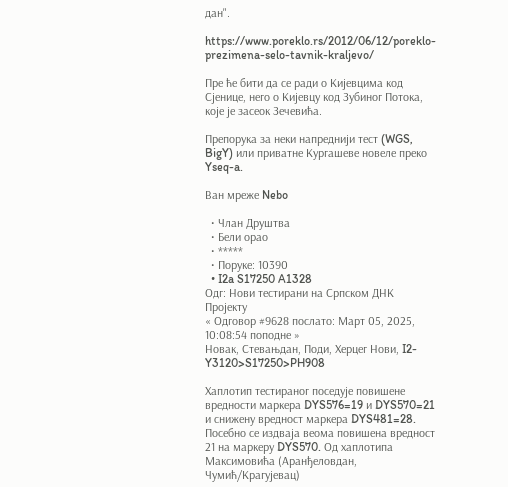дан".

https://www.poreklo.rs/2012/06/12/poreklo-prezimena-selo-tavnik-kraljevo/

Пре ће бити да се ради о Кијевцима код Сјенице, него о Кијевцу код Зубиног Потока, које је засеок Зечевића.

Препорука за неки напреднији тест (WGS, BigY) или приватне Кургашеве новеле преко Yseq-a.

Ван мреже Nebo

  • Члан Друштва
  • Бели орао
  • *****
  • Поруке: 10390
  • I2a S17250 A1328
Одг: Нови тестирани на Српском ДНК Пројекту
« Одговор #9628 послато: Март 05, 2025, 10:08:54 поподне »
Новак, Стевањдан, Поди, Херцег Нови, I2-Y3120>S17250>PH908

Хаплотип тестираног поседује повишене вредности маркера DYS576=19 и DYS570=21 и снижену вредност маркера DYS481=28. Посебно се издваја веома повишена вредност 21 на маркеру DYS570. Од хаплотипа Максимовића (Аранђеловдан, Чумић/Крагујевац)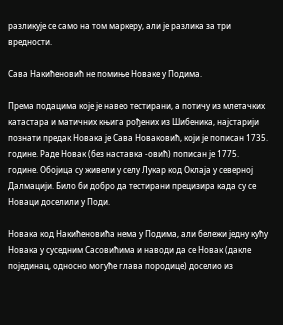разликује се само на том маркеру, али је разлика за три вредности.

Сава Накићеновић не помиње Новаке у Подима.

Према подацима које је навео тестирани, а потичу из млетачких катастара и матичних књига рођених из Шибеника, најстарији познати предак Новака је Сава Новаковић, који је пописан 1735. године. Раде Новак (без наставка -овић) пописан је 1775. године. Обојица су живели у селу Лукар код Оклаја у северној Далмацији. Било би добро да тестирани прецизира када су се Новаци доселили у Поди.

Новака код Накићеновића нема у Подима, али бележи једну кућу Новака у суседним Сасовићима и наводи да се Новак (дакле појединац, односно могуће глава породице) доселио из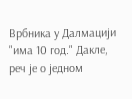Врбника у Далмацији "има 10 год." Дакле, реч је о једном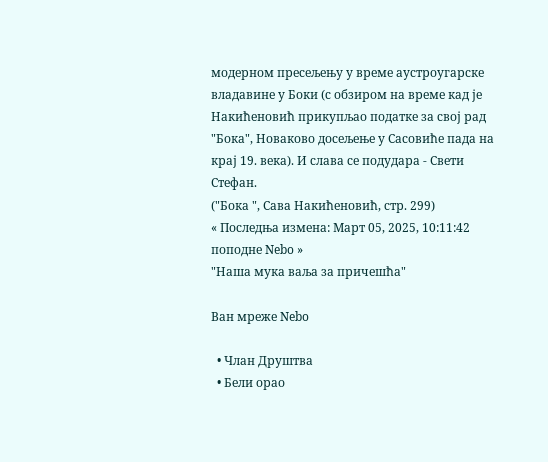модерном пресељењу у време аустроугарске владавине у Боки (с обзиром на време кад је Накићеновић прикупљао податке за свој рад "Бока", Новаково досељење у Сасовиће пада на крај 19. века). И слава се подудара - Свети Стефан.
("Бока ", Сава Накићеновић, стр. 299)
« Последња измена: Март 05, 2025, 10:11:42 поподне Nebo »
"Наша мука ваља за причешћа"

Ван мреже Nebo

  • Члан Друштва
  • Бели орао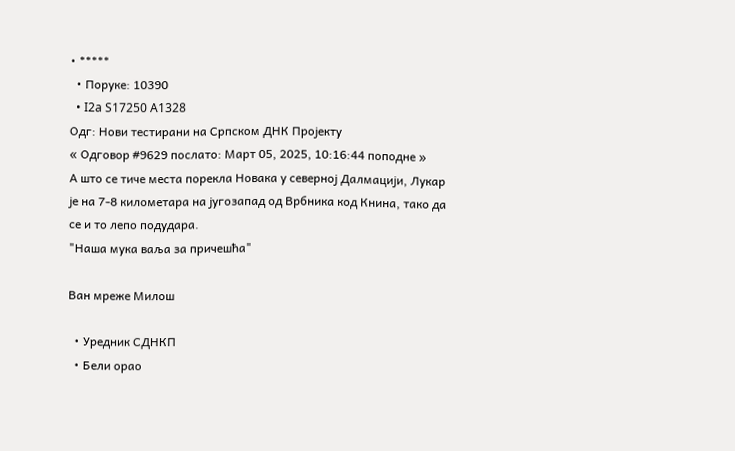• *****
  • Поруке: 10390
  • I2a S17250 A1328
Одг: Нови тестирани на Српском ДНК Пројекту
« Одговор #9629 послато: Март 05, 2025, 10:16:44 поподне »
А што се тиче места порекла Новака у северној Далмацији, Лукар је на 7-8 километара на југозапад од Врбника код Книна, тако да се и то лепо подудара.
"Наша мука ваља за причешћа"

Ван мреже Милош

  • Уредник СДНКП
  • Бели орао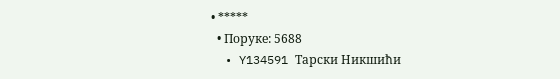• *****
  • Поруке: 5688
  • Y134591 Тарски Никшићи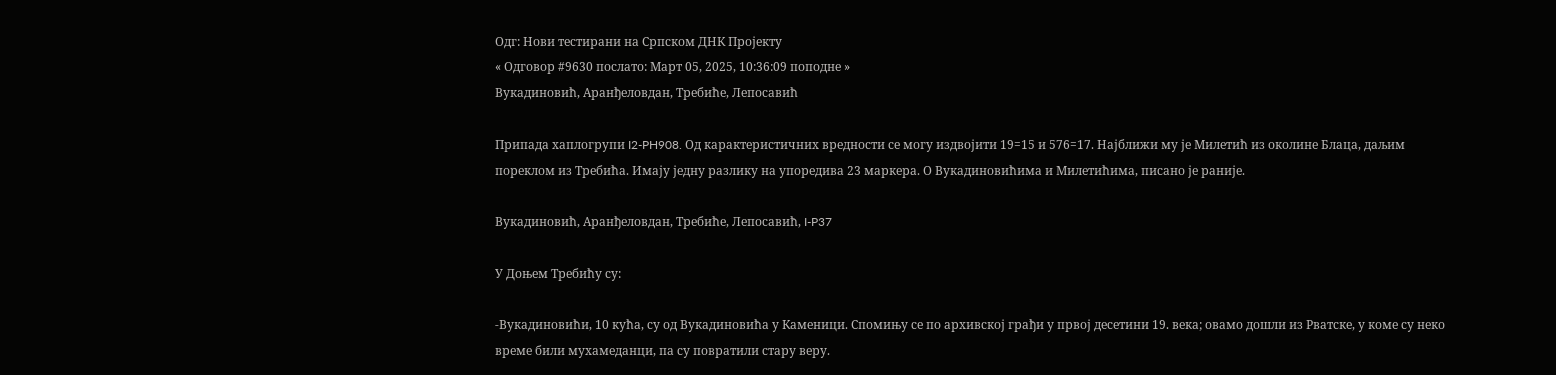Одг: Нови тестирани на Српском ДНК Пројекту
« Одговор #9630 послато: Март 05, 2025, 10:36:09 поподне »
Вукадиновић, Аранђеловдан, Требиће, Лепосавић

Припада хаплогрупи I2-PH908. Од карактеристичних вредности се могу издвојити 19=15 и 576=17. Најближи му је Милетић из околине Блаца, даљим пореклом из Требића. Имају једну разлику на упоредива 23 маркера. О Вукадиновићима и Милетићима, писано је раније.

Вукадиновић, Аранђеловдан, Требиће, Лепосавић, I-P37

У Доњем Требићу су:

-Вукадиновићи, 10 кућа, су од Вукадиновића у Каменици. Спомињу се по архивској грађи у првој десетини 19. века; овамо дошли из Рватске, у коме су неко време били мухамеданци, па су повратили стару веру.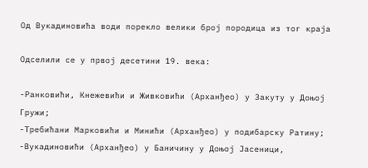Од Вукадиновића води порекло велики број породица из тог краја

Одселили се у првој десетини 19. века:

-Ранковићи, Кнежевићи и Живковићи (Арханђео) у Закуту у Доњој Гружи;
-Требићани Марковићи и Минићи (Арханђео) у подибарску Ратину;
-Вукадиновићи (Арханђео) у Баничину у Доњој Јасеници,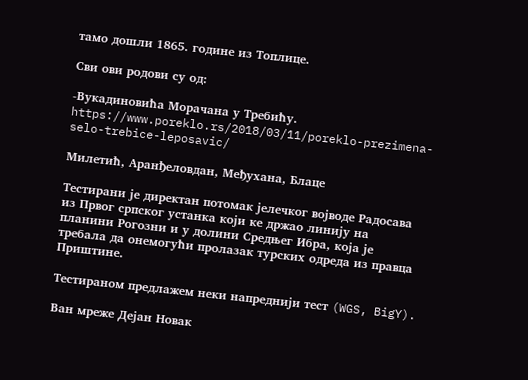тамо дошли 1865. године из Топлице.

Сви ови родови су од:

-Вукадиновића Морачана у Требићу.
https://www.poreklo.rs/2018/03/11/poreklo-prezimena-selo-trebice-leposavic/

Милетић, Аранђеловдан, Међухана, Блаце

Тестирани је директан потомак јелечког војводе Радосава из Првог српског устанка који ке држао линију на планини Рогозни и у долини Средњег Ибра, која је требала да онемогући пролазак турских одреда из правца Приштине.

Тестираном предлажем неки напреднији тест (WGS, BigY).

Ван мреже Дејан Новак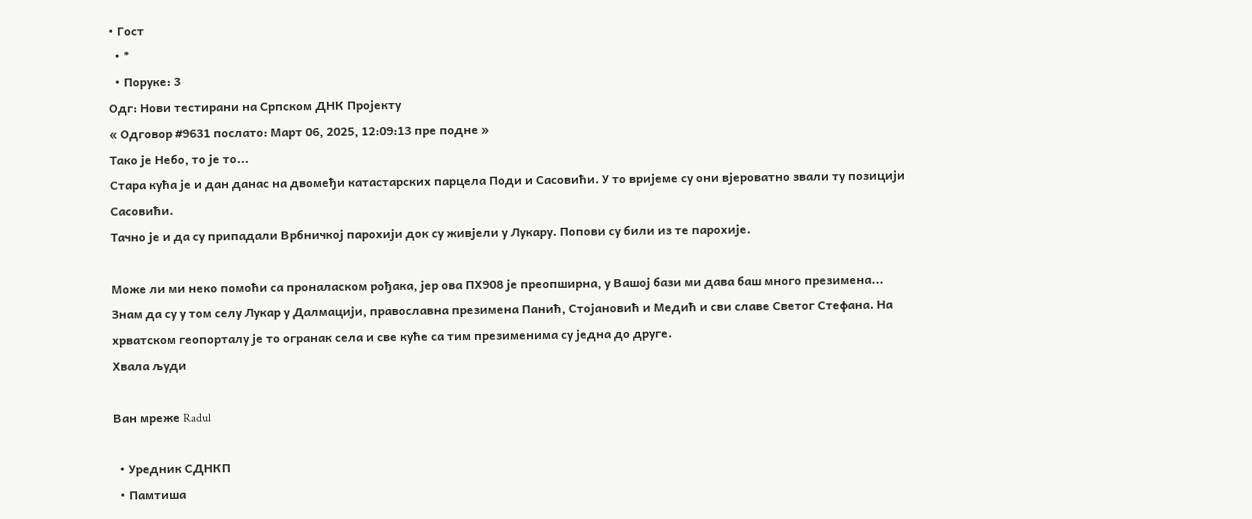• Гост
  • *
  • Поруке: 3
Одг: Нови тестирани на Српском ДНК Пројекту
« Одговор #9631 послато: Март 06, 2025, 12:09:13 пре подне »
Тако је Небо, то је то...
Стара кућа је и дан данас на двомеђи катастарских парцела Поди и Сасовићи. У то вријеме су они вјероватно звали ту позицији Сасовићи.
Тачно је и да су припадали Врбничкој парохији док су живјели у Лукару. Попови су били из те парохије.

Може ли ми неко помоћи са проналаском рођака, јер ова ПХ908 је преопширна, у Вашој бази ми дава баш много презимена...
Знам да су у том селу Лукар у Далмацији, православна презимена Панић, Стојановић и Медић и сви славе Светог Стефана. На хрватском геопорталу је то огранак села и све куће са тим презименима су једна до друге.
Хвала људи

Ван мреже Radul

  • Уредник СДНКП
  • Памтиша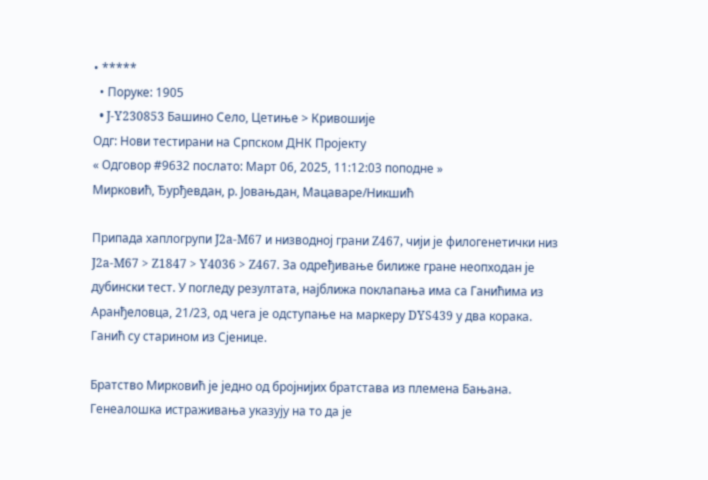• *****
  • Поруке: 1905
  • J-Y230853 Башино Село, Цетиње > Кривошије
Одг: Нови тестирани на Српском ДНК Пројекту
« Одговор #9632 послато: Март 06, 2025, 11:12:03 поподне »
Мирковић, Ђурђевдан, р. Јовањдан, Мацаваре/Никшић

Припада хаплогрупи J2a-M67 и низводној грани Z467, чији је филогенетички низ J2a-M67 > Z1847 > Y4036 > Z467. За одређивање билиже гране неопходан је дубински тест. У погледу резултата, најближа поклапања има са Ганићима из Аранђеловца, 21/23, од чега је одступање на маркеру DYS439 у два корака. Ганић су старином из Сјенице.

Братство Мирковић је једно од бројнијих братстава из племена Бањана. Генеалошка истраживања указују на то да је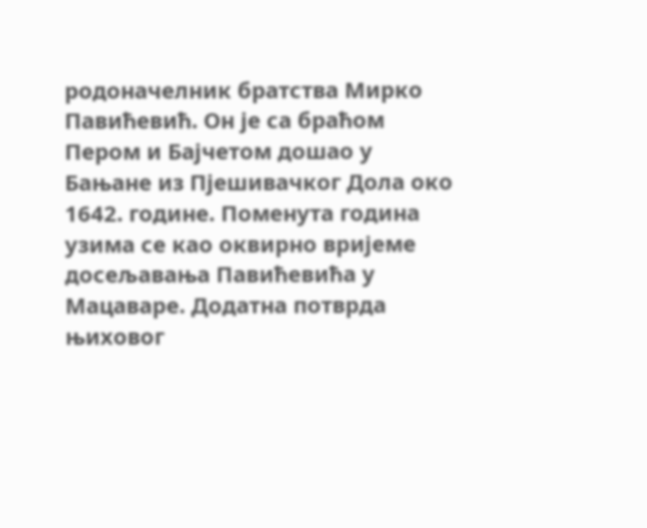родоначелник братства Мирко Павићевић. Он је са браћом Пером и Бајчетом дошао у Бањане из Пјешивачког Дола око 1642. године. Поменута година узима се као оквирно вријеме досељавања Павићевића у Мацаваре. Додатна потврда њиховог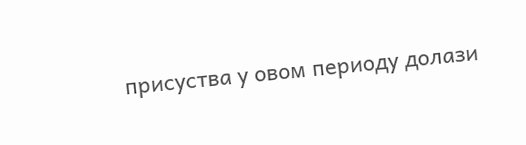присуства у овом периоду долази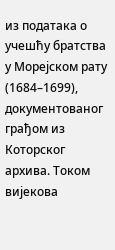из података о учешћу братства у Морејском рату (1684–1699), документованог грађом из Которског архива. Током вијекова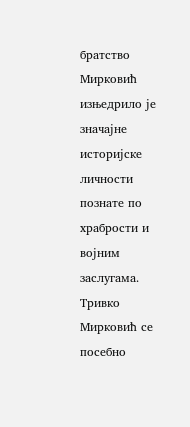братство Мирковић изњедрило је значајне историјске личности познате по храбрости и војним заслугама. Тривко Мирковић се посебно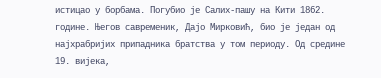истицао у борбама. Погубио је Салих-пашу на Кити 1862. године. Његов савременик, Дајо Мирковић, био је један од најхрабријих припадника братства у том периоду. Од средине 19. вијека,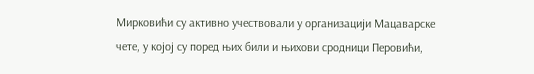Мирковићи су активно учествовали у организацији Мацаварске чете, у којој су поред њих били и њихови сродници Перовићи,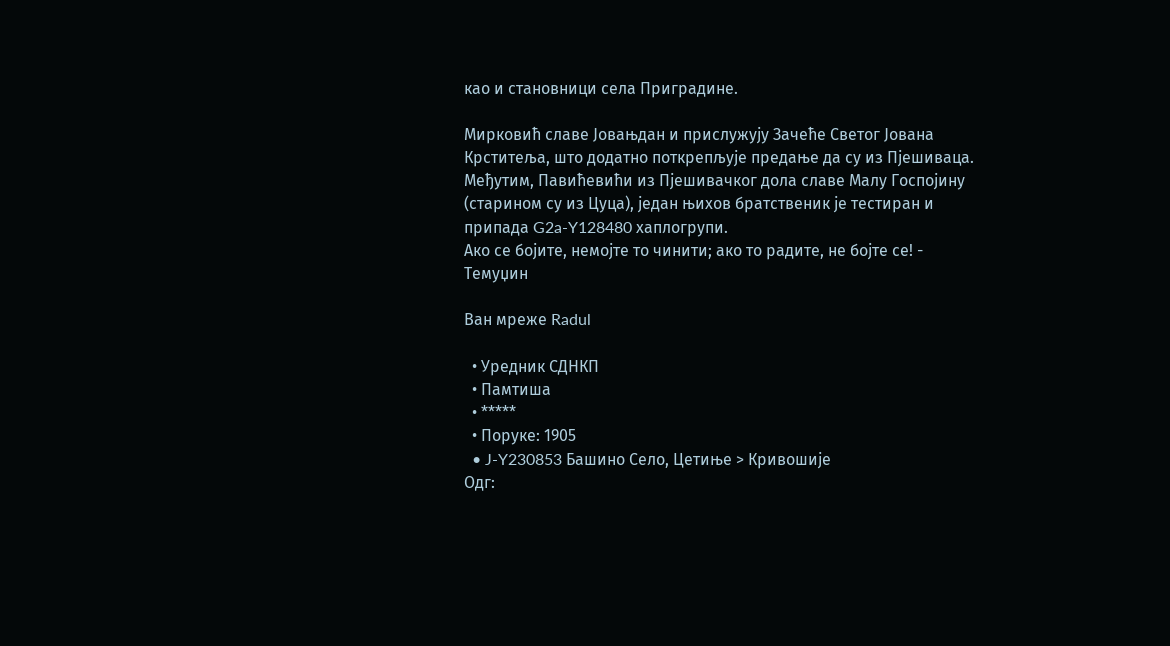као и становници села Приградине.

Мирковић славе Јовањдан и прислужују Зачеће Светог Јована Крститеља, што додатно поткрепљује предање да су из Пјешиваца. Међутим, Павићевићи из Пјешивачког дола славе Малу Госпојину (старином су из Цуца), један њихов братственик је тестиран и припада G2a-Y128480 хаплогрупи.
Ако се бојите, немојте то чинити; ако то радите, не бојте се! - Темуџин

Ван мреже Radul

  • Уредник СДНКП
  • Памтиша
  • *****
  • Поруке: 1905
  • J-Y230853 Башино Село, Цетиње > Кривошије
Одг: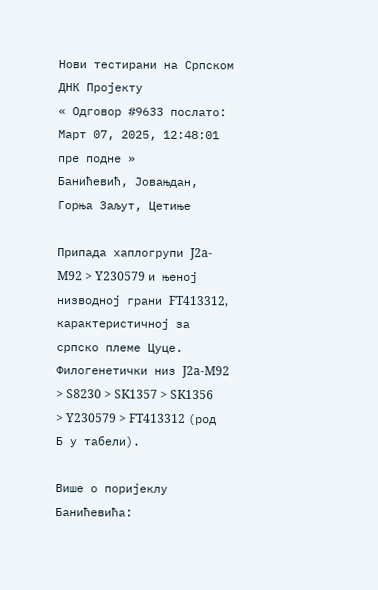Нови тестирани на Српском ДНК Пројекту
« Одговор #9633 послато: Март 07, 2025, 12:48:01 пре подне »
Банићевић, Јовањдан, Горња Заљут, Цетиње

Припада хаплогрупи J2a-M92 > Y230579 и њеној низводној грани FT413312, карактеристичној за српско племе Цуце. Филогенетички низ J2a-M92 > S8230 > SK1357 > SK1356 > Y230579 > FT413312 (род Б у табели).

Више о поријеклу Банићевића: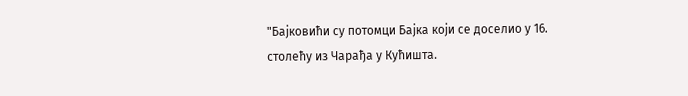"Бајковићи су потомци Бајка који се доселио у 16. столећу из Чарађа у Кућишта.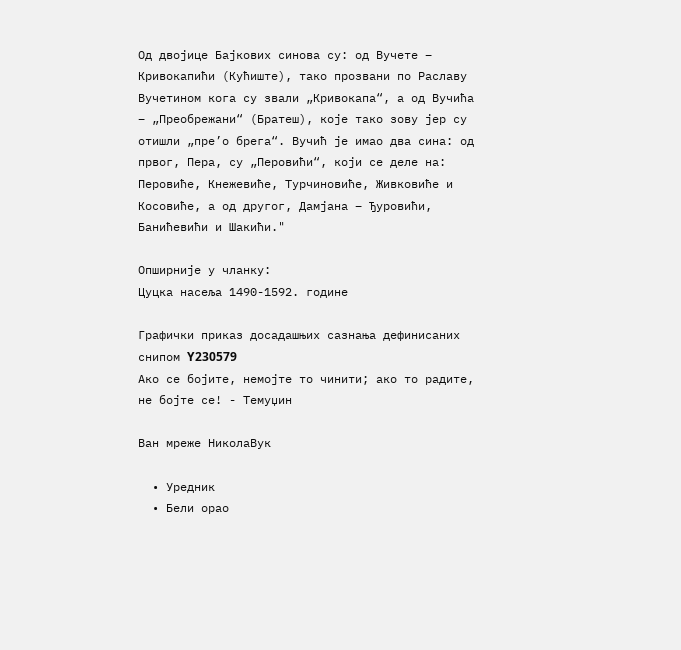Од двојице Бајкових синова су: од Вучете – Кривокапићи (Кућиште), тако прозвани по Раславу Вучетином кога су звали „Кривокапа“, а од Вучића – „Преобрежани“ (Братеш), које тако зову јер су отишли „пре’о брега“. Вучић је имао два сина: од првог, Пера, су „Перовићи“, који се деле на: Перовиће, Кнежевиће, Турчиновиће, Живковиће и Косовиће, а од другог, Дамјана – Ђуровићи, Банићевићи и Шакићи."

Опширније у чланку:
Цуцка насеља 1490-1592. године

Графички приказ досадашњих сазнања дефинисаних снипом Y230579
Ако се бојите, немојте то чинити; ако то радите, не бојте се! - Темуџин

Ван мреже НиколаВук

  • Уредник
  • Бели орао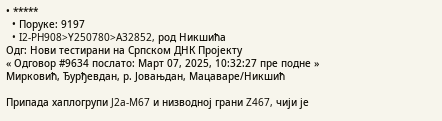• *****
  • Поруке: 9197
  • I2-PH908>Y250780>A32852, род Никшића
Одг: Нови тестирани на Српском ДНК Пројекту
« Одговор #9634 послато: Март 07, 2025, 10:32:27 пре подне »
Мирковић, Ђурђевдан, р. Јовањдан, Мацаваре/Никшић

Припада хаплогрупи J2a-M67 и низводној грани Z467, чији је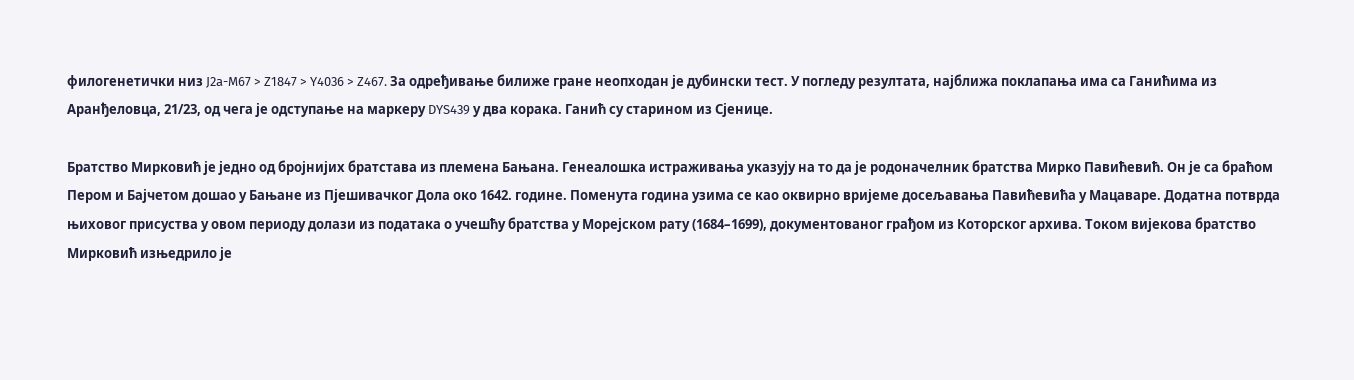филогенетички низ J2a-M67 > Z1847 > Y4036 > Z467. За одређивање билиже гране неопходан је дубински тест. У погледу резултата, најближа поклапања има са Ганићима из Аранђеловца, 21/23, од чега је одступање на маркеру DYS439 у два корака. Ганић су старином из Сјенице.

Братство Мирковић је једно од бројнијих братстава из племена Бањана. Генеалошка истраживања указују на то да је родоначелник братства Мирко Павићевић. Он је са браћом Пером и Бајчетом дошао у Бањане из Пјешивачког Дола око 1642. године. Поменута година узима се као оквирно вријеме досељавања Павићевића у Мацаваре. Додатна потврда њиховог присуства у овом периоду долази из података о учешћу братства у Морејском рату (1684–1699), документованог грађом из Которског архива. Током вијекова братство Мирковић изњедрило је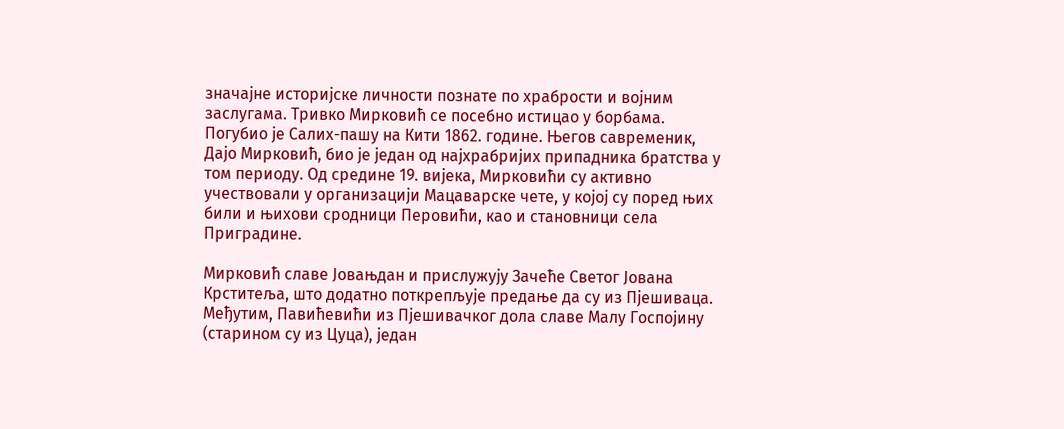значајне историјске личности познате по храбрости и војним заслугама. Тривко Мирковић се посебно истицао у борбама. Погубио је Салих-пашу на Кити 1862. године. Његов савременик, Дајо Мирковић, био је један од најхрабријих припадника братства у том периоду. Од средине 19. вијека, Мирковићи су активно учествовали у организацији Мацаварске чете, у којој су поред њих били и њихови сродници Перовићи, као и становници села Приградине.

Мирковић славе Јовањдан и прислужују Зачеће Светог Јована Крститеља, што додатно поткрепљује предање да су из Пјешиваца. Међутим, Павићевићи из Пјешивачког дола славе Малу Госпојину (старином су из Цуца), један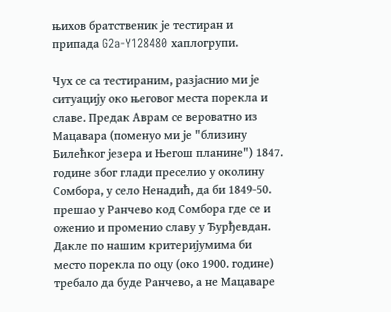њихов братственик је тестиран и припада G2a-Y128480 хаплогрупи.

Чух се са тестираним, разјаснио ми је ситуацију око његовог места порекла и славе. Предак Аврам се вероватно из Мацавара (поменуо ми је "близину Билећког језера и Његош планине") 1847. године због глади преселио у околину Сомбора, у село Ненадић, да би 1849-50. прешао у Ранчево код Сомбора где се и оженио и променио славу у Ђурђевдан. Дакле по нашим критеријумима би место порекла по оцу (око 1900. године) требало да буде Ранчево, а не Мацаваре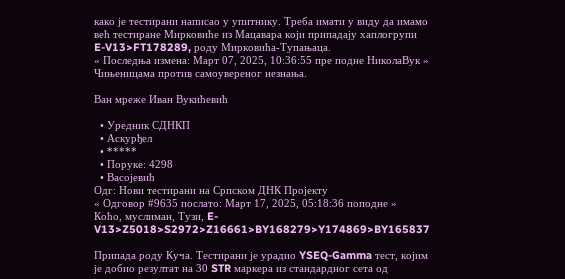како је тестирани написао у упитнику. Треба имати у виду да имамо већ тестиране Мирковиће из Мацавара који припадају хаплогрупи E-V13>FT178289, роду Мирковића-Тупањаца.
« Последња измена: Март 07, 2025, 10:36:55 пре подне НиколаВук »
Чињеницама против самоувереног незнања.

Ван мреже Иван Вукићевић

  • Уредник СДНКП
  • Аскурђел
  • *****
  • Поруке: 4298
  • Васојевић
Одг: Нови тестирани на Српском ДНК Пројекту
« Одговор #9635 послато: Март 17, 2025, 05:18:36 поподне »
Коћо, муслиман, Тузи, E-V13>Z5018>S2972>Z16661>BY168279>Y174869>BY165837

Припада роду Куча. Тестирани је урадио YSEQ-Gamma тест, којим је добио резултат на 30 STR маркера из стандардног сета од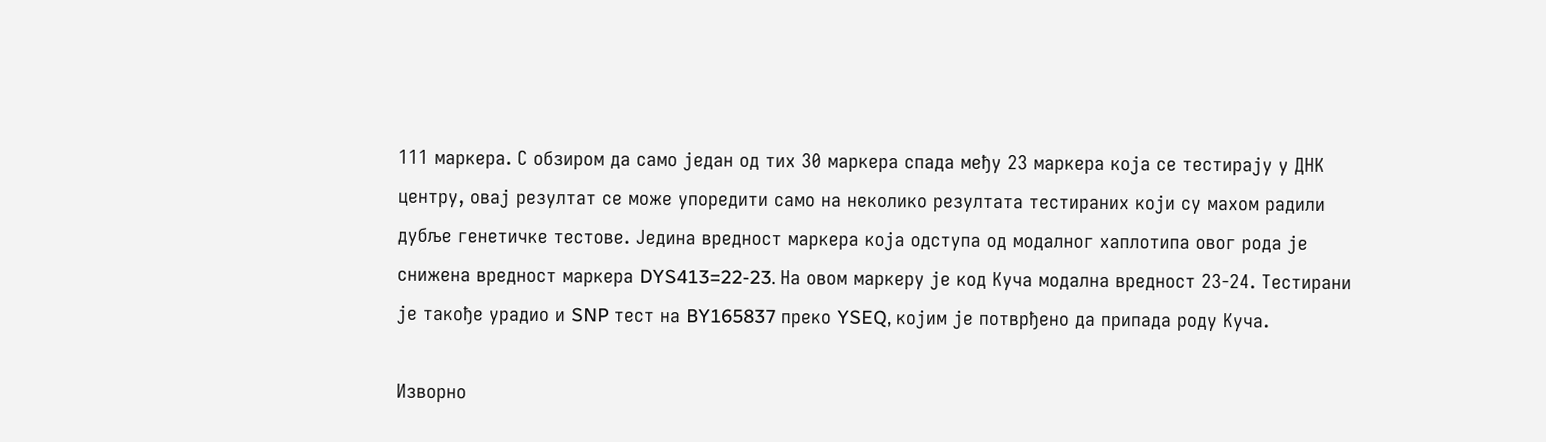111 маркера. С обзиром да само један од тих 30 маркера спада међу 23 маркера која се тестирају у ДНК центру, овај резултат се може упоредити само на неколико резултата тестираних који су махом радили дубље генетичке тестове. Једина вредност маркера која одступа од модалног хаплотипа овог рода је снижена вредност маркера DYS413=22-23. На овом маркеру је код Куча модална вредност 23-24. Тестирани је такође урадио и SNP тест на BY165837 преко YSEQ, којим је потврђено да припада роду Куча.

Изворно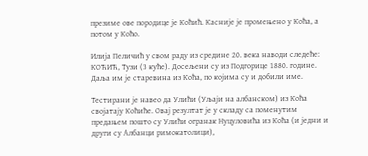презиме ове породице је Коћић. Касније је промењено у Коћа, а потом у Коћо.

Илија Пеличић у свом раду из средине 20. века наводи следеће:
КОЋИЋ, Тузи (3 куће). Досељени су из Подгорице 1880. године. Даља им је старевина из Коћа, по којима су и добили име.

Тестирани је навео да Улићи (Уљаји на албанском) из Коћа својатају Коћиће. Овај резултат је у складу са поменутим предањем пошто су Улићи огранак Нуцуловића из Коћа (и једни и други су Албанци римокатолици),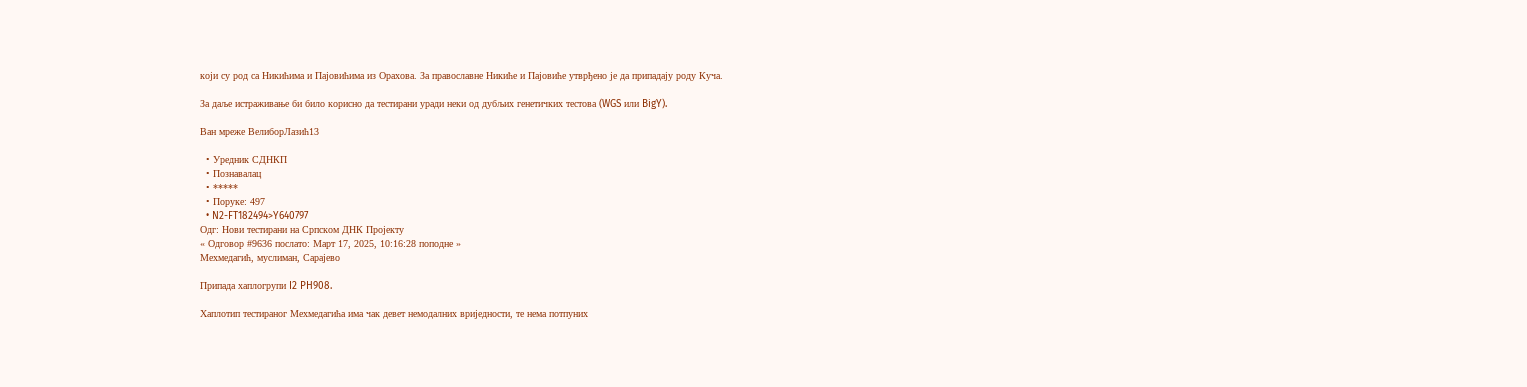који су род са Никићима и Пајовићима из Орахова. За православне Никиће и Пајовиће утврђено је да припадају роду Куча.

За даље истраживање би било корисно да тестирани уради неки од дубљих генетичких тестова (WGS или BigY).

Ван мреже ВелиборЛазић13

  • Уредник СДНКП
  • Познавалац
  • *****
  • Поруке: 497
  • N2-FT182494>Y640797
Одг: Нови тестирани на Српском ДНК Пројекту
« Одговор #9636 послато: Март 17, 2025, 10:16:28 поподне »
Мехмедагић, муслиман, Сарајево

Припада хаплогрупи I2 PH908.

Хаплотип тестираног Мехмедагића има чак девет немодалних вриједности, те нема потпуних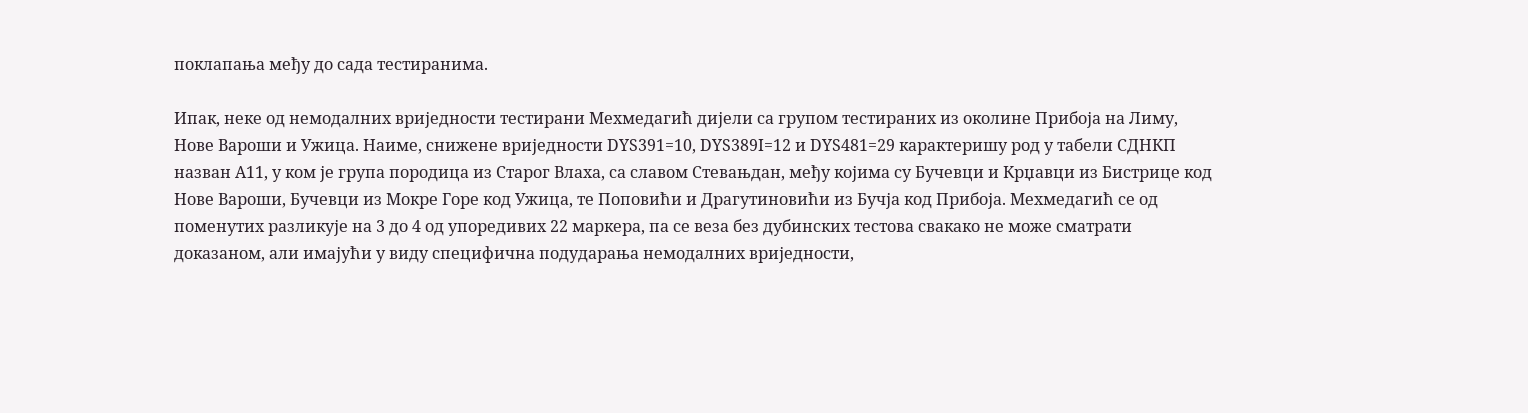поклапања међу до сада тестиранима.

Ипак, неке од немодалних вриједности тестирани Мехмедагић дијели са групом тестираних из околине Прибоја на Лиму, Нове Вароши и Ужица. Наиме, снижене вриједности DYS391=10, DYS389I=12 и DYS481=29 карактеришу род у табели СДНКП назван А11, у ком је група породица из Старог Влаха, са славом Стевањдан, међу којима су Бучевци и Крџавци из Бистрице код Нове Вароши, Бучевци из Мокре Горе код Ужица, те Поповићи и Драгутиновићи из Бучја код Прибоја. Мехмедагић се од поменутих разликује на 3 до 4 од упоредивих 22 маркера, па се веза без дубинских тестова свакако не може сматрати доказаном, али имајући у виду специфична подударања немодалних вриједности,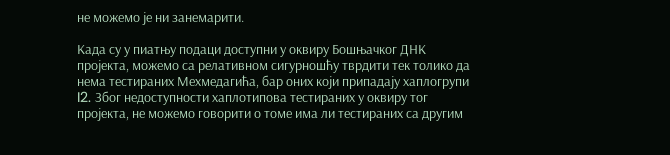не можемо је ни занемарити.

Када су у пиатњу подаци доступни у оквиру Бошњачког ДНК пројекта, можемо са релативном сигурношћу тврдити тек толико да нема тестираних Мехмедагића, бар оних који припадају хаплогрупи I2. Због недоступности хаплотипова тестираних у оквиру тог пројекта, не можемо говорити о томе има ли тестираних са другим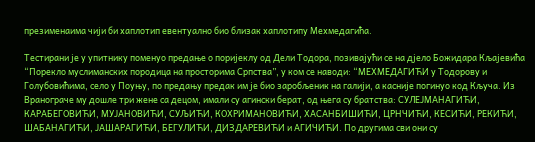презименаима чији би хаплотип евентуално био близак хаплотипу Мехмедагића.

Тестирани је у упитнику поменуо предање о поријеклу од Дели Тодора, позивајући се на дјело Божидара Кљајевића “Порекло муслиманских породица на просторима Српства”, у ком се наводи: “МЕХМЕДАГИЋИ у Тодорову и Голубовићима, село у Поуњу, по предању предак им је био заробљеник на галији, а касније погинуо код Кључа. Из Вранограче му дошле три жене са децом, имали су агински берат, од њега су братства: СУЛЕЈМАНАГИЋИ, КАРАБЕГОВИЋИ, МУЈАНОВИЋИ, СУЉИЋИ, КОХРИМАНОВИЋИ, ХАСАНБИШИЋИ, ЦРНЧИЋИ, КЕСИЋИ, РЕКИЋИ, ШАБАНАГИЋИ, ЈАШАРАГИЋИ, БЕГУЛИЋИ, ДИЗДАРЕВИЋИ и АГИЧИЋИ. По другима сви они су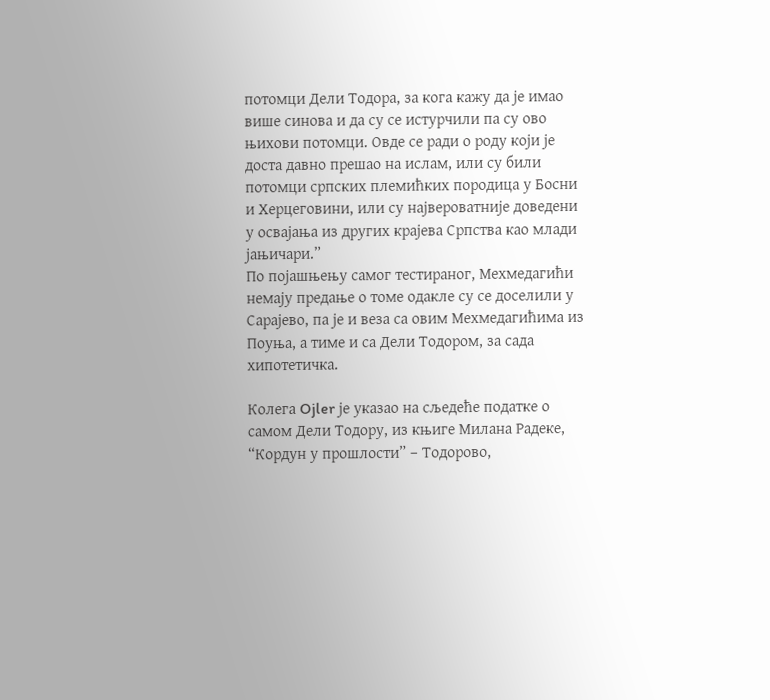потомци Дели Тодора, за кога кажу да је имао више синова и да су се истурчили па су ово њихови потомци. Овде се ради о роду који је доста давно прешао на ислам, или су били потомци српских племићких породица у Босни и Херцеговини, или су највероватније доведени у освајања из других крајева Српства као млади јањичари.”
По појашњењу самог тестираног, Мехмедагићи немају предање о томе одакле су се доселили у Сарајево, па је и веза са овим Мехмедагићима из Поуња, а тиме и са Дели Тодором, за сада хипотетичка.

Колега Ojler је указао на сљедеће податке о самом Дели Тодору, из књиге Милана Радеке, “Кордун у прошлости” – Тодорово,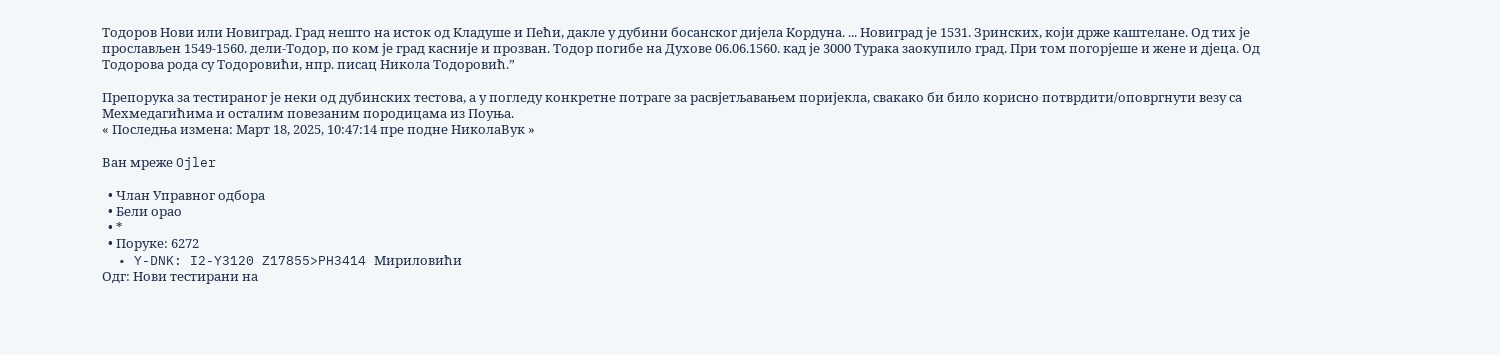Тодоров Нови или Новиград. Град нешто на исток од Кладуше и Пећи, дакле у дубини босанског дијела Кордуна. ... Новиград је 1531. Зринских, који држе каштелане. Од тих је прослављен 1549-1560. дели-Тодор, по ком је град касније и прозван. Тодор погибе на Духове 06.06.1560. кад је 3000 Турака заокупило град. При том погорјеше и жене и дјеца. Од Тодорова рода су Тодоровићи, нпр. писац Никола Тодоровић.”

Препорука за тестираног је неки од дубинских тестова, а у погледу конкретне потраге за расвјетљавањем поријекла, свакако би било корисно потврдити/оповргнути везу са Мехмедагићима и осталим повезаним породицама из Поуња.
« Последња измена: Март 18, 2025, 10:47:14 пре подне НиколаВук »

Ван мреже Ojler

  • Члан Управног одбора
  • Бели орао
  • *
  • Поруке: 6272
  • Y-DNK: I2-Y3120 Z17855>PH3414 Мириловићи
Одг: Нови тестирани на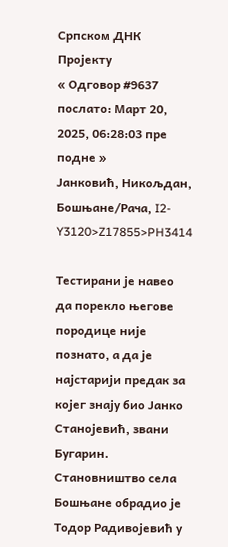Српском ДНК Пројекту
« Одговор #9637 послато: Март 20, 2025, 06:28:03 пре подне »
Јанковић, Никољдан, Бошњане/Рача, I2-Y3120>Z17855>PH3414

Тестирани је навео да порекло његове породице није познато, а да је најстарији предак за којег знају био Јанко Станојевић, звани Бугарин.
Становништво села Бошњане обрадио је Тодор Радивојевић у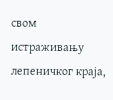свом истраживању лепеничког краја,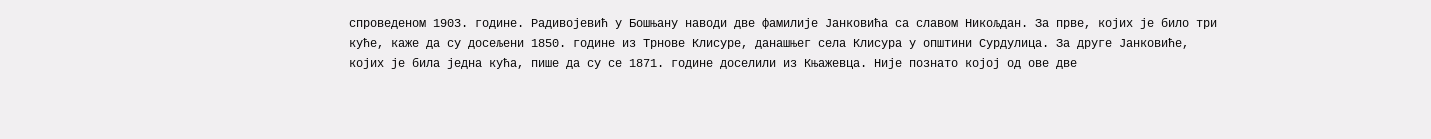спроведеном 1903. године. Радивојевић у Бошњану наводи две фамилије Јанковића са славом Никољдан. За прве, којих је било три куће, каже да су досељени 1850. године из Трнове Клисуре, данашњег села Клисура у општини Сурдулица. За друге Јанковиће, којих је била једна кућа, пише да су се 1871. године доселили из Књажевца. Није познато којој од ове две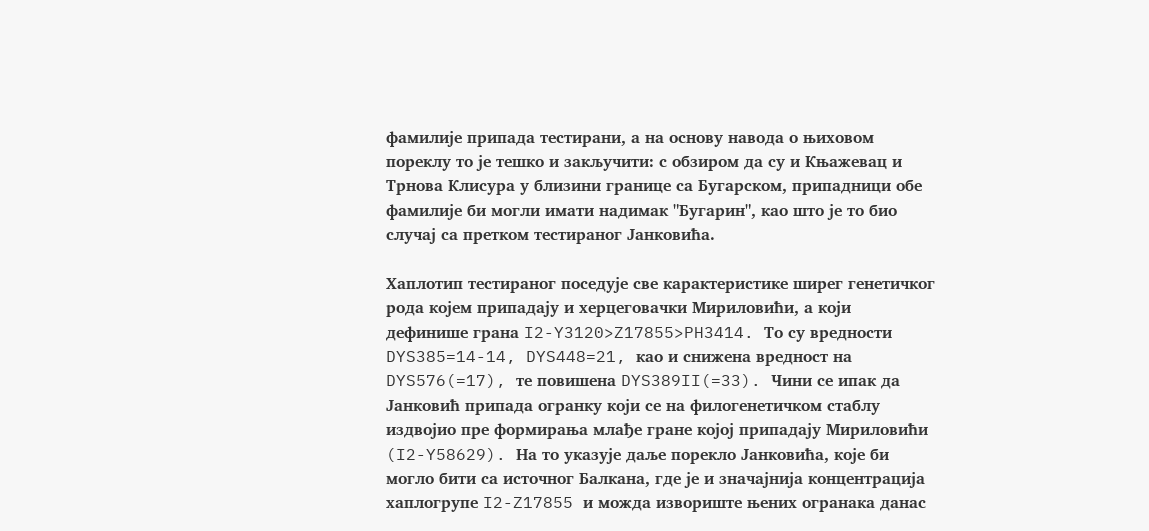фамилије припада тестирани, а на основу навода о њиховом пореклу то је тешко и закључити: с обзиром да су и Књажевац и Трнова Клисура у близини границе са Бугарском, припадници обе фамилије би могли имати надимак "Бугарин", као што је то био случај са претком тестираног Јанковића.

Хаплотип тестираног поседује све карактеристике ширег генетичког рода којем припадају и херцеговачки Мириловићи, а који дефинише грана I2-Y3120>Z17855>PH3414. То су вредности DYS385=14-14, DYS448=21, као и снижена вредност на DYS576(=17), те повишена DYS389II(=33). Чини се ипак да Јанковић припада огранку који се на филогенетичком стаблу издвојио пре формирања млађе гране којој припадају Мириловићи (I2-Y58629). На то указује даље порекло Јанковића, које би могло бити са источног Балкана, где је и значајнија концентрација хаплогрупе I2-Z17855 и можда извориште њених огранака данас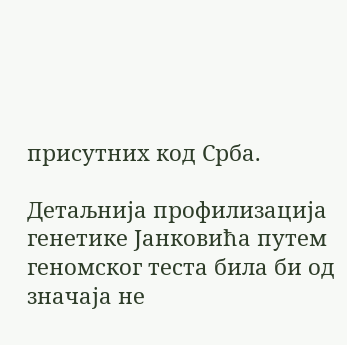присутних код Срба.

Детаљнија профилизација генетике Јанковића путем геномског теста била би од значаја не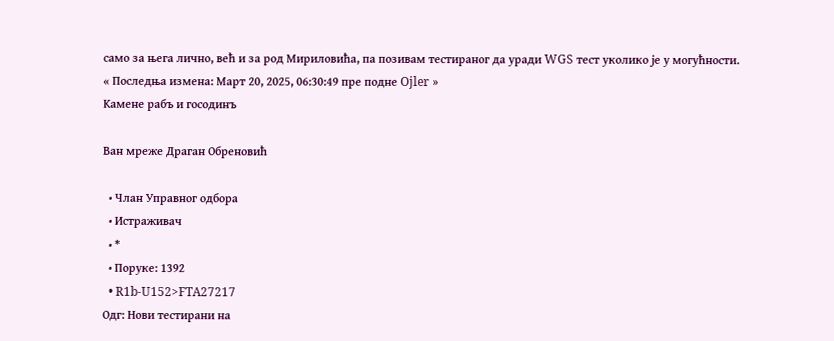само за њега лично, већ и за род Мириловића, па позивам тестираног да уради WGS тест уколико је у могућности.
« Последња измена: Март 20, 2025, 06:30:49 пре подне Ojler »
Kамене рабъ и госодинъ

Ван мреже Драган Обреновић

  • Члан Управног одбора
  • Истраживач
  • *
  • Поруке: 1392
  • R1b-U152>FTA27217
Одг: Нови тестирани на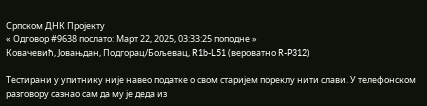Српском ДНК Пројекту
« Одговор #9638 послато: Март 22, 2025, 03:33:25 поподне »
Ковачевић, Јовањдан, Подгорац/Бољевац, R1b-L51 (вероватно R-P312)

Тестирани у упитнику није навео податке о свом старијем пореклу нити слави. У телефонском разговору сазнао сам да му је деда из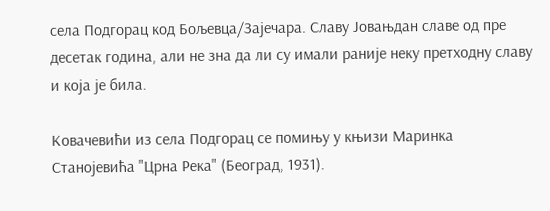села Подгорац код Бољевца/Зајечара. Славу Јовањдан славе од пре десетак година, али не зна да ли су имали раније неку претходну славу и која је била.

Ковачевићи из села Подгорац се помињу у књизи Маринка Станојевића "Црна Река" (Београд, 1931).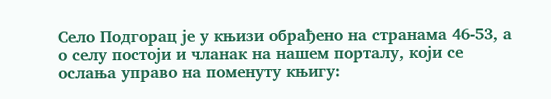Село Подгорац је у књизи обрађено на странама 46-53, а о селу постоји и чланак на нашем порталу, који се ослања управо на поменуту књигу: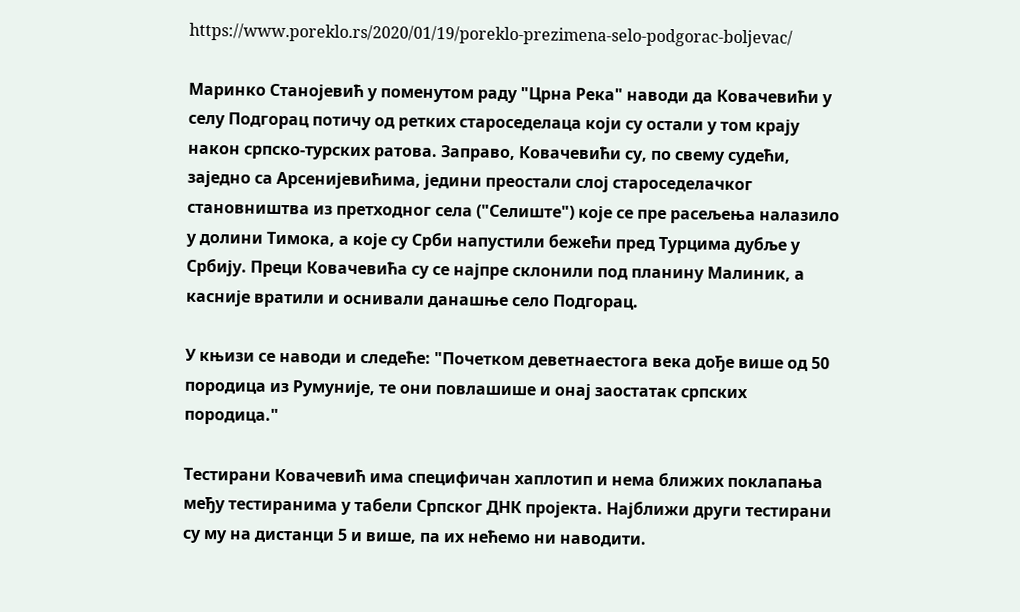https://www.poreklo.rs/2020/01/19/poreklo-prezimena-selo-podgorac-boljevac/

Маринко Станојевић у поменутом раду "Црна Река" наводи да Ковачевићи у селу Подгорац потичу од ретких староседелаца који су остали у том крају након српско-турских ратова. Заправо, Ковачевићи су, по свему судећи, заједно са Арсенијевићима, једини преостали слој староседелачког становништва из претходног села ("Селиште") које се пре расељења налазило у долини Тимока, а које су Срби напустили бежећи пред Турцима дубље у Србију. Преци Ковачевића су се најпре склонили под планину Малиник, а касније вратили и оснивали данашње село Подгорац.

У књизи се наводи и следеће: "Почетком деветнаестога века дође више од 50 породица из Румуније, те они повлашише и онај заостатак српских породица."

Тестирани Ковачевић има специфичан хаплотип и нема ближих поклапања међу тестиранима у табели Српског ДНК пројекта. Најближи други тестирани су му на дистанци 5 и више, па их нећемо ни наводити.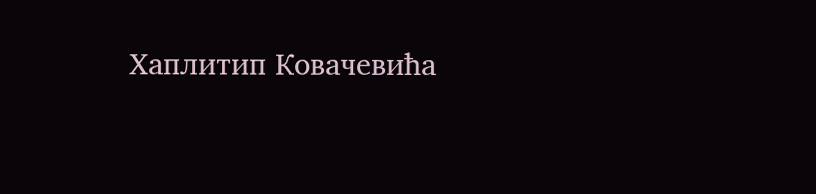Хаплитип Ковачевића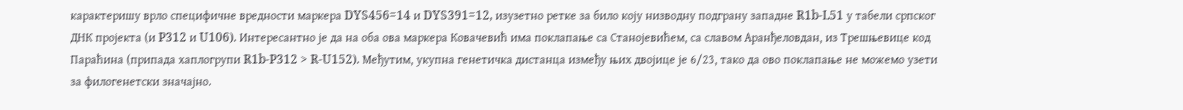карактеришу врло специфичне вредности маркера DYS456=14 и DYS391=12, изузетно ретке за било коју низводну подграну западне R1b-L51 у табели српског ДНК пројекта (и P312 и U106). Интересантно је да на оба ова маркера Ковачевић има поклапање са Станојевићем, са славом Аранђеловдан, из Трешњевице код Параћина (припада хаплогрупи R1b-P312 > R-U152). Међутим, укупна генетичка дистанца између њих двојице је 6/23, тако да ово поклапање не можемо узети за филогенетски значајно.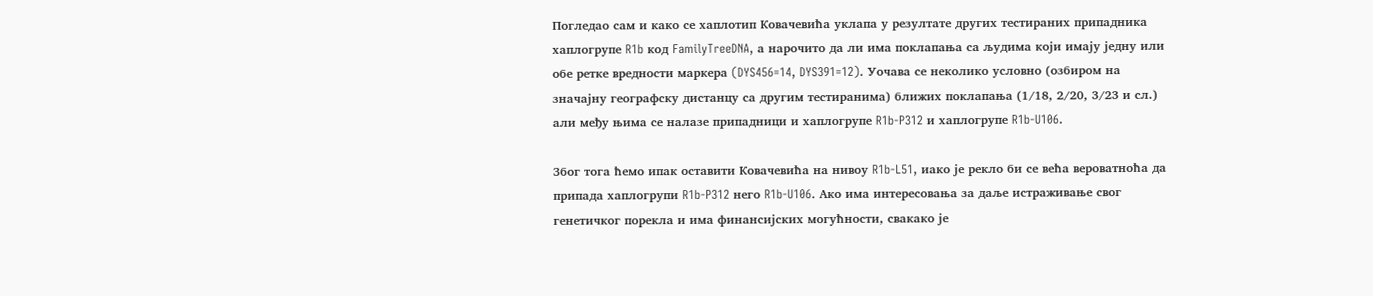Погледао сам и како се хаплотип Ковачевића уклапа у резултате других тестираних припадника хаплогрупе R1b код FamilyTreeDNA, а нарочито да ли има поклапања са људима који имају једну или обе ретке вредности маркера (DYS456=14, DYS391=12). Уочава се неколико условно (озбиром на значајну географску дистанцу са другим тестиранима) ближих поклапања (1/18, 2/20, 3/23 и сл.) али међу њима се налазе припадници и хаплогрупе R1b-P312 и хаплогрупе R1b-U106.

Због тога ћемо ипак оставити Ковачевића на нивоу R1b-L51, иако је рекло би се већа вероватноћа да припада хаплогрупи R1b-P312 него R1b-U106. Ако има интересовања за даље истраживање свог генетичког порекла и има финансијских могућности, свакако је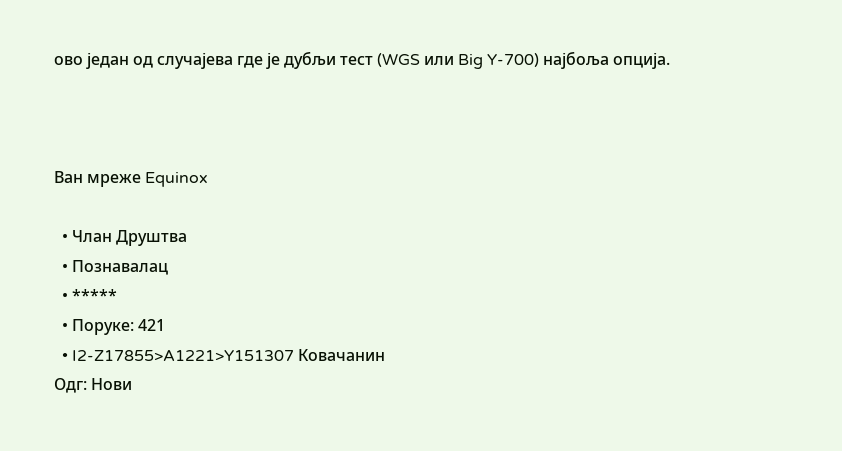ово један од случајева где је дубљи тест (WGS или Big Y-700) најбоља опција.



Ван мреже Equinox

  • Члан Друштва
  • Познавалац
  • *****
  • Поруке: 421
  • I2-Z17855>A1221>Y151307 Ковачанин
Одг: Нови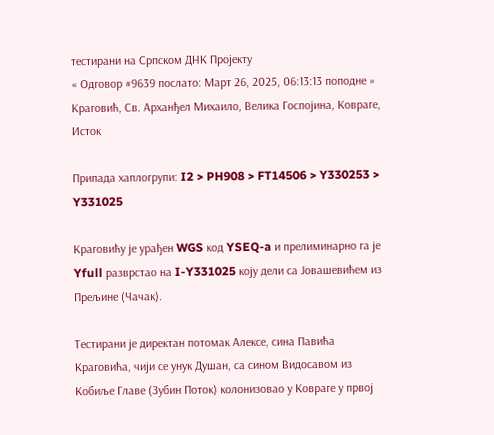тестирани на Српском ДНК Пројекту
« Одговор #9639 послато: Март 26, 2025, 06:13:13 поподне »
Краговић, Св. Арханђел Михаило, Велика Госпојина, Ковраге, Исток

Припада хаплогрупи: I2 > PH908 > FT14506 > Y330253 > Y331025

Краговићу је урађен WGS код YSEQ-a и прелиминарно га је Yfull разврстао на I-Y331025 коју дели са Јовашевићем из Прељине (Чачак).

Тестирани је директан потомак Алексе, сина Павића Краговића, чији се унук Душан, са сином Видосавом из Кобиље Главе (Зубин Поток) колонизовао у Ковраге у првој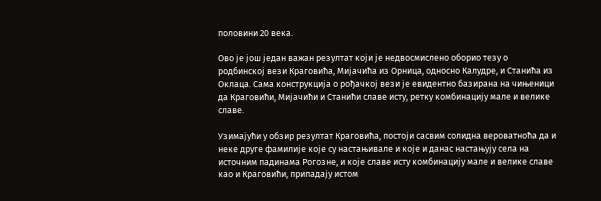половини 20 века.

Ово је још један важан резултат који је недвосмислено оборио тезу о родбинској вези Краговића, Мијачића из Орница, односно Калудре, и Станића из Оклаца. Сама конструкција о рођачкој вези је евидентно базирана на чињеници да Краговићи, Мијачићи и Станићи славе исту, ретку комбинацију мале и велике славе.

Узимајући у обзир резултат Краговића, постоји сасвим солидна вероватноћа да и неке друге фамилије које су настањивале и које и данас настањују села на источним падинама Рогозне, и које славе исту комбинацију мале и велике славе као и Краговићи, припадају истом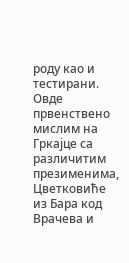роду као и тестирани. Овде првенствено мислим на Гркајце са различитим презименима, Цветковиће из Бара код Врачева и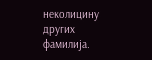неколицину других фамилија.